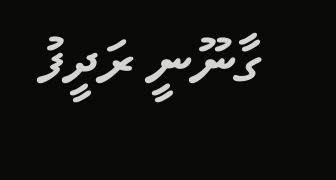ގާނޫނީ ރަދީފު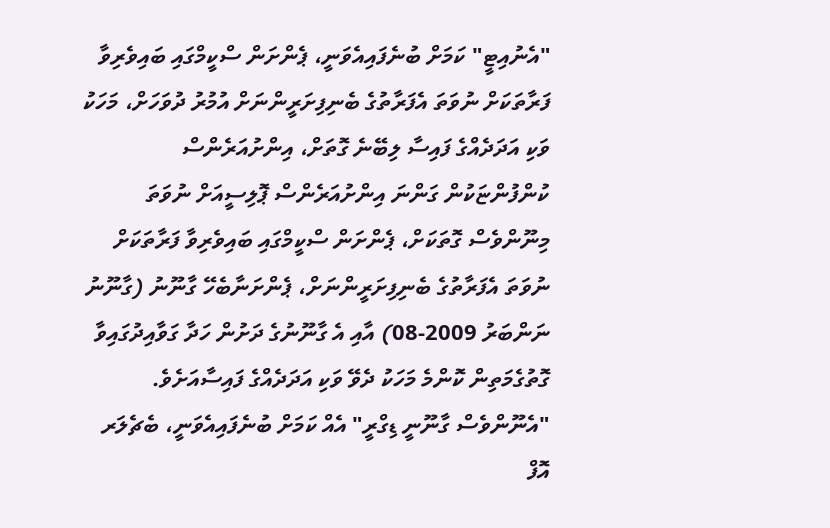"އެނުއިޓީ" ކަމަށް ބުނެފައިއެވަނީ، ޕެންށަން ސްކީމްގައި ބައިވެރިވާ ފަރާތަކަށް ނުވަތަ އެފަރާތުގެ ބެނިފިށަރީންނަށް އުމުރު ދުވަހަށް، މަހަކު ވަކި އަދަދެއްގެ ފައިސާ ލިބޭނެ ގޮތަށް، އިންށުއަރެންސް ކުންފުންޏަކުން ގަންނަ އިންށުއަރެންސް ޕޮލިސީއަށް ނުވަތަ މިނޫންވެސް ގޮތަކަށް، ޕެންށަން ސްކީމްގައި ބައިވެރިވާ ފަރާތަކަށް ނުވަތަ އެފަރާތުގެ ބެނިފިށަރީންނަށް، ޕެންށަނާބެހޭ ގާނޫނު (ގާނޫނު ނަންބަރު 2009-08) އާއި އެ ގާނޫނުގެ ދަށުން ހަދާ ގަވާއިދުގައިވާ ގޮތުގެމަތިން ކޮންމެ މަހަކު ދެވޭ ވަކި އަދަދެއްގެ ފައިސާއަށެވެ.
"އެނޫންވެސް ގާނޫނީ ޑިގްރީ" އެއް ކަމަށް ބުނެފައިއެވަނީ، ބެޗެލަރ އޮފް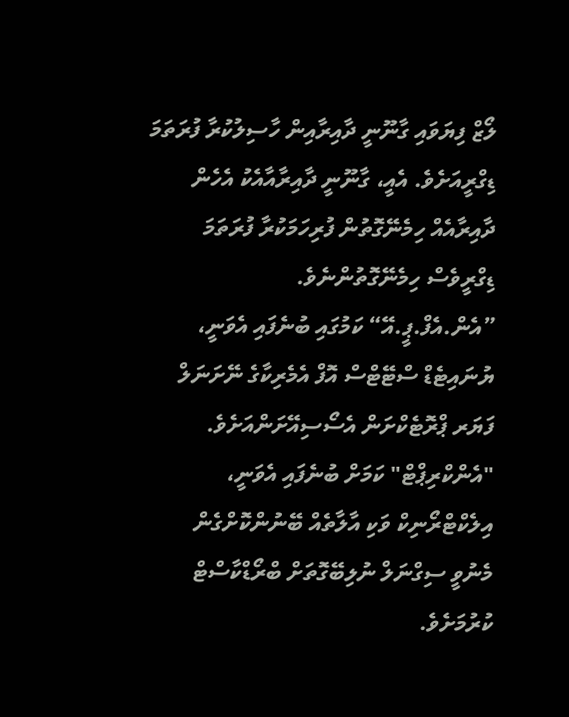ލޯޒް ފިޔަވައި ގާނޫނީ ދާއިރާއިން ހާސިލުކުރާ ފުރަތަމަ ޑިގްރީއަށެވެ. އެއީ، ގާނޫނީ ދާއިރާއާއެކު އެހެން ދާއިރާއެއް ހިމެނޭގޮތުން ފުރިހަމަކުރާ ފުރަތަމަ ޑިގްރީވެސް ހިމެނޭގޮތުންނެވެ.
”އެން.އެފް.ޕީ.އޭ“ ކަމުގައި ބުނެފައި އެވަނީ، ޔުނައިޓެޑް ސްޓޭޓްސް އޮފް އެމެރިކާގެ ނޭށަނަލް ފަޔަރ ޕްރޮޓެކްށަން އެސޯސިއޭށަންއަށެވެ.
"އެންކްރިޕްޓް" ކަމަށް ބުނެފައި އެވަނީ، އިލެކްޓްރޯނިކް ވަކި އާލާތެއް ބޭނުންކޮށްގެން މެނުވީ ސިގްނަލް ނުލިބޭގޮތަށް ބްރޯޑްކާސްޓް ކުރުމަށެވެ.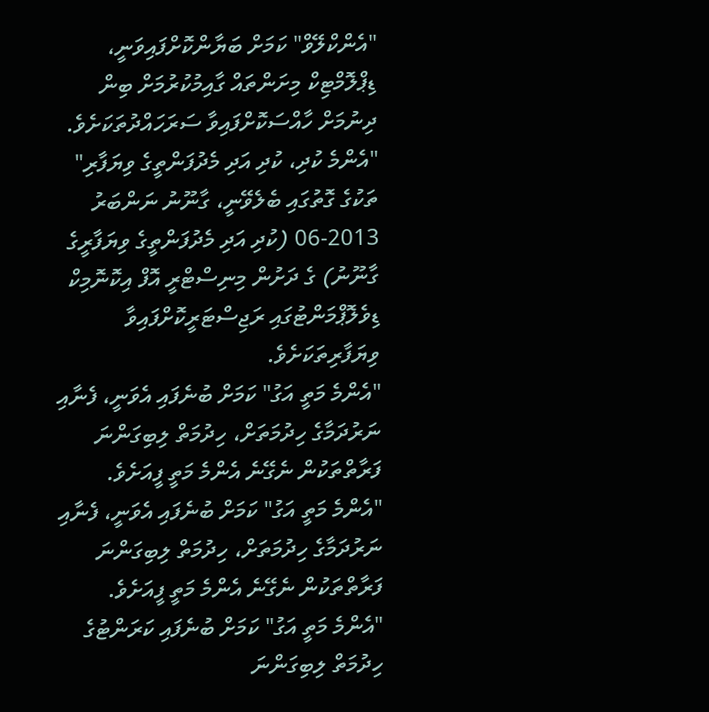"އެންކްލޭވް" ކަމަށް ބަޔާންކޮށްފައިވަނީ، ޑިޕްލޮމްޓިކް މިށަންތައް ގާއިމުކުރުމަށް ބިން ދިނުމަށް ހާއްސަކޮށްފައިވާ ސަރަހައްދުތަކަށެވެ.
"އެންމެ ކުދި، ކުދި އަދި މެދުފަންތީގެ ވިޔަފާރި" ތަކުގެ ގޮތުގައި ބެލެވޭނީ، ގާނޫނު ނަންބަރު 2013-06 (ކުދި އަދި މެދުފަންތީގެ ވިޔަފާރީގެ ގާނޫނު) ގެ ދަށުން މިނިސްޓްރީ އޮފް އިކޮނޮމިކް ޑިވެލޮޕްމަންޓުގައި ރަޖިސްޓަރީކޮށްފައިވާ ވިޔަފާރިތަކަށެވެ.
"އެންމެ މަތީ އަގު" ކަމަށް ބުނެފައި އެވަނީ، ފެނާއި ނަރުދަމާގެ ހިދުމަތަށް، ހިދުމަތް ލިބިގަންނަ ފަރާތްތަކުން ނެގޭނެ އެންމެ މަތީ ފީއަށެވެ.
"އެންމެ މަތީ އަގު" ކަމަށް ބުނެފައި އެވަނީ، ފެނާއި ނަރުދަމާގެ ހިދުމަތަށް، ހިދުމަތް ލިބިގަންނަ ފަރާތްތަކުން ނެގޭނެ އެންމެ މަތީ ފީއަށެވެ.
"އެންމެ މަތީ އަގު" ކަމަށް ބުނެފައި ކަރަންޓުގެ ހިދުމަތް ލިބިގަންނަ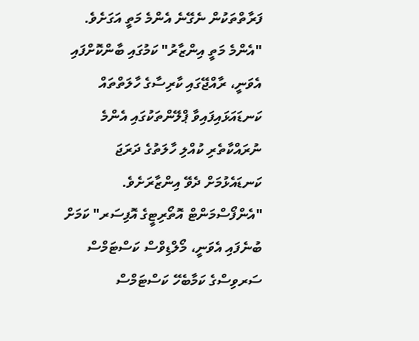ފަރާތްތަކުން ނެގޭނެ އެންމެ މަތީ އަގަށެވެ.
"އެންމެ މަތީ އިންޒާރު" ކަމުގައި ބާންކޮށްފައި އެވަނީ، ރާއްޖޭގައި ކާރިސާގެ ހާލަތްތައް ކަނޑައަޅައިފައިވާ ޕްލޭންތަކުގައި އެންމެ ނުރައްކާތެރި ކުއްލި ހާލަތުގެ ދަރަޖަ ކަނޑައެޅުމަށް ދެވޭ އިންޒާރަށެވެ.
"އެންފޯސްމަންޓް އޮތޯރިޓީގެ އޮފިސަރ" ކަމަށް ބުނެފައި އެވަނީ، މޯލްޑިވްސް ކަސްޓަމްސް ސަރވިސްގެ ކަމާބެހޭ ކަސްޓަމްސް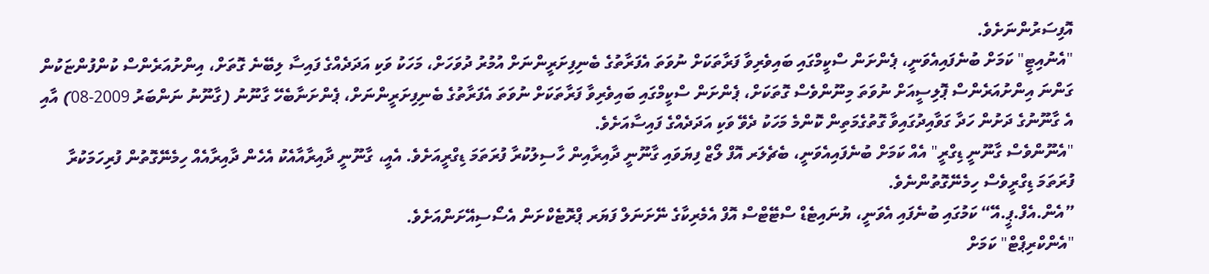އޮފިސަރުންނަށެވެ.
"އެނުއިޓީ" ކަމަށް ބުނެފައިއެވަނީ، ޕެންށަން ސްކީމްގައި ބައިވެރިވާ ފަރާތަކަށް ނުވަތަ އެފަރާތުގެ ބެނިފިށަރީންނަށް އުމުރު ދުވަހަށް، މަހަކު ވަކި އަދަދެއްގެ ފައިސާ ލިބޭނެ ގޮތަށް، އިންށުއަރެންސް ކުންފުންޏަކުން ގަންނަ އިންށުއަރެންސް ޕޮލިސީއަށް ނުވަތަ މިނޫންވެސް ގޮތަކަށް، ޕެންށަން ސްކީމްގައި ބައިވެރިވާ ފަރާތަކަށް ނުވަތަ އެފަރާތުގެ ބެނިފިށަރީންނަށް، ޕެންށަނާބެހޭ ގާނޫނު (ގާނޫނު ނަންބަރު 2009-08) އާއި އެ ގާނޫނުގެ ދަށުން ހަދާ ގަވާއިދުގައިވާ ގޮތުގެމަތިން ކޮންމެ މަހަކު ދެވޭ ވަކި އަދަދެއްގެ ފައިސާއަށެވެ.
"އެނޫންވެސް ގާނޫނީ ޑިގްރީ" އެއް ކަމަށް ބުނެފައިއެވަނީ، ބެޗެލަރ އޮފް ލޯޒް ފިޔަވައި ގާނޫނީ ދާއިރާއިން ހާސިލުކުރާ ފުރަތަމަ ޑިގްރީއަށެވެ. އެއީ، ގާނޫނީ ދާއިރާއާއެކު އެހެން ދާއިރާއެއް ހިމެނޭގޮތުން ފުރިހަމަކުރާ ފުރަތަމަ ޑިގްރީވެސް ހިމެނޭގޮތުންނެވެ.
”އެން.އެފް.ޕީ.އޭ“ ކަމުގައި ބުނެފައި އެވަނީ، ޔުނައިޓެޑް ސްޓޭޓްސް އޮފް އެމެރިކާގެ ނޭށަނަލް ފަޔަރ ޕްރޮޓެކްށަން އެސޯސިއޭށަންއަށެވެ.
"އެންކްރިޕްޓް" ކަމަށް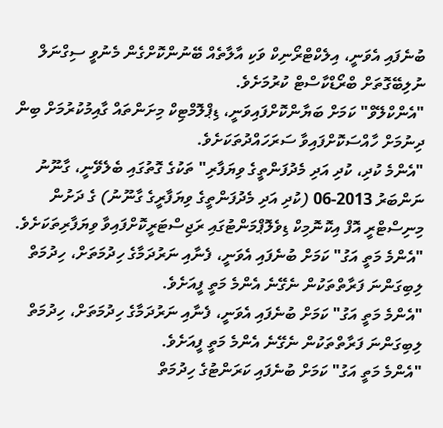ބުނެފައި އެވަނީ، އިލެކްޓްރޯނިކް ވަކި އާލާތެއް ބޭނުންކޮށްގެން މެނުވީ ސިގްނަލް ނުލިބޭގޮތަށް ބްރޯޑްކާސްޓް ކުރުމަށެވެ.
"އެންކްލޭވް" ކަމަށް ބަޔާންކޮށްފައިވަނީ، ޑިޕްލޮމްޓިކް މިށަންތައް ގާއިމުކުރުމަށް ބިން ދިނުމަށް ހާއްސަކޮށްފައިވާ ސަރަހައްދުތަކަށެވެ.
"އެންމެ ކުދި، ކުދި އަދި މެދުފަންތީގެ ވިޔަފާރި" ތަކުގެ ގޮތުގައި ބެލެވޭނީ، ގާނޫނު ނަންބަރު 2013-06 (ކުދި އަދި މެދުފަންތީގެ ވިޔަފާރީގެ ގާނޫނު) ގެ ދަށުން މިނިސްޓްރީ އޮފް އިކޮނޮމިކް ޑިވެލޮޕްމަންޓުގައި ރަޖިސްޓަރީކޮށްފައިވާ ވިޔަފާރިތަކަށެވެ.
"އެންމެ މަތީ އަގު" ކަމަށް ބުނެފައި އެވަނީ، ފެނާއި ނަރުދަމާގެ ހިދުމަތަށް، ހިދުމަތް ލިބިގަންނަ ފަރާތްތަކުން ނެގޭނެ އެންމެ މަތީ ފީއަށެވެ.
"އެންމެ މަތީ އަގު" ކަމަށް ބުނެފައި އެވަނީ، ފެނާއި ނަރުދަމާގެ ހިދުމަތަށް، ހިދުމަތް ލިބިގަންނަ ފަރާތްތަކުން ނެގޭނެ އެންމެ މަތީ ފީއަށެވެ.
"އެންމެ މަތީ އަގު" ކަމަށް ބުނެފައި ކަރަންޓުގެ ހިދުމަތް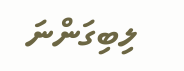ލިބިގަންނަ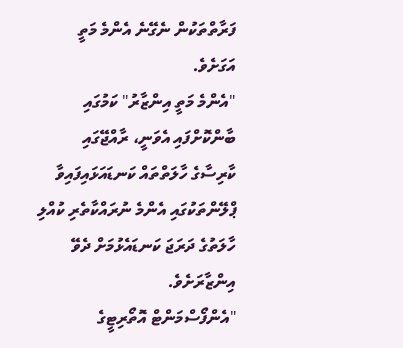ފަރާތްތަކުން ނެގޭނެ އެންމެ މަތީ އަގަށެވެ.
"އެންމެ މަތީ އިންޒާރު" ކަމުގައި ބާންކޮށްފައި އެވަނީ، ރާއްޖޭގައި ކާރިސާގެ ހާލަތްތައް ކަނޑައަޅައިފައިވާ ޕްލޭންތަކުގައި އެންމެ ނުރައްކާތެރި ކުއްލި ހާލަތުގެ ދަރަޖަ ކަނޑައެޅުމަށް ދެވޭ އިންޒާރަށެވެ.
"އެންފޯސްމަންޓް އޮތޯރިޓީގެ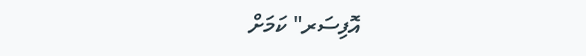އޮފިސަރ" ކަމަށް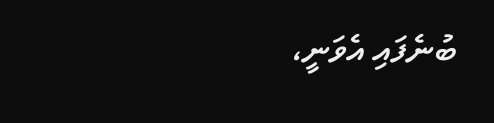ބުނެފައި އެވަނީ،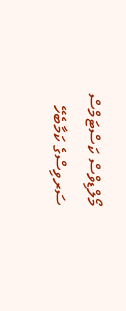މޯލްޑިވްސް ކަސްޓަމްސް ސަރވިސްގެ ކަމާބެހޭ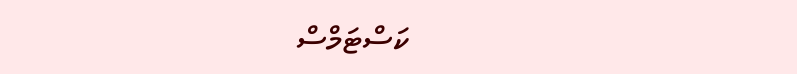ކަސްޓަމްސް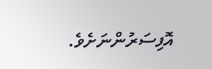އޮފިސަރުންނަށެވެ.